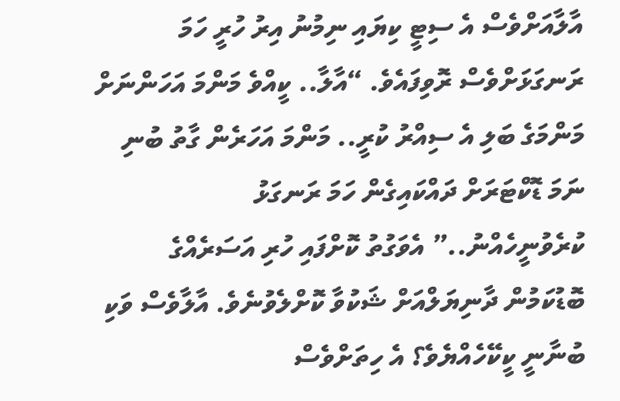އާލާއަށްވެސް އެ ސިޓީ ކިޔައި ނިމުނު އިރު ހުރީ ހަމަ ރަނގަޅަށްވެސް ރޮވިފައެވެ. “އާލާ.. ކީއްވެ މަންމަ އަހަންނަށް މަންމަގެ ބަލި އެ ސިއްރު ކުރީ.. މަންމަ އަހަރެން ގާތު ބުނި ނަމަ ޑޮކްޓަރަށް ދައްކައިގެން ހަމަ ރަނގަޅު ކުރެވުނީހެއްނު..” އެވަގުތު ކޮށްފައި ހުރި އަސަރެއްގެ ބޮޑުކަމުން ދާނިޔަލްއަށް ޝަކުވާ ކޮށްލެވުނެވެ. އާލާވެސް ވަކި ބުނާނީ ކީކޭހެއްޔެވެ؟ އެ ހިތަށްވެސް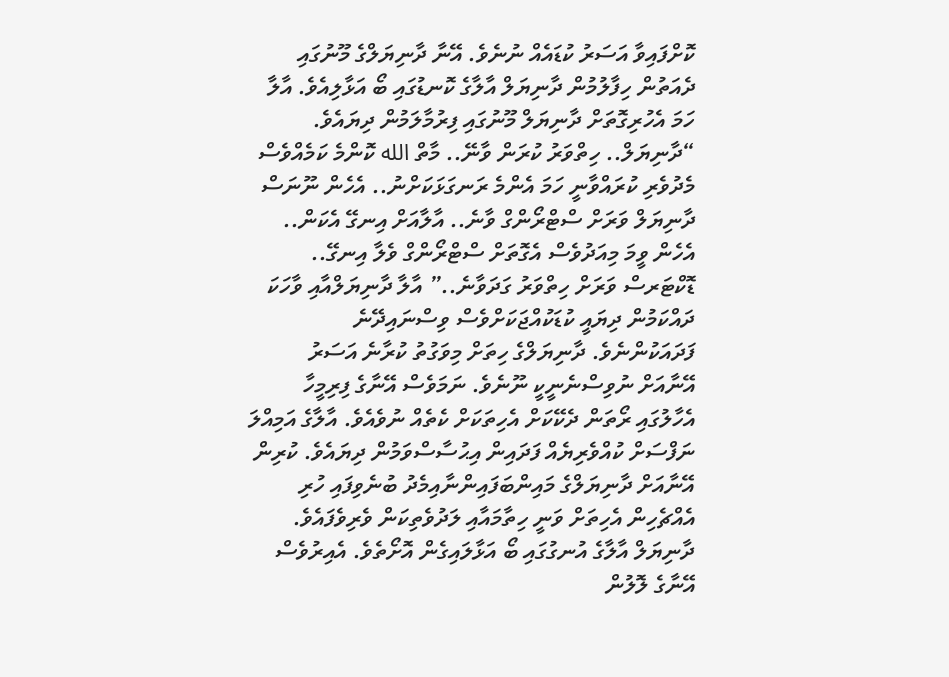ކޮށްފައިވާ އަސަރު ކުޑައެއް ނުނެވެ. އޭނާ ދާނިޔަލްގެ މޫނުގައި ދެއަތުން ހިފާލުމުން ދާނިޔަލް އާލާގެ ކޮނޑުގައި ބޯ އަޅާލިއެވެ. އާލާ ހަމަ އެހުރިގޮތަށް ދާނިޔަލް މޫނުގައި ފިރުމާލަމުން ދިޔައެވެ.
“ދާނިޔަލް.. ހިތްވަރު ކުރަން ވާނޭ.. މާތް الله ކޮންމެ ކަމެއްވެސް މެދުވެރި ކުރައްވާނީ ހަމަ އެންމެ ރަނގަޅަކަށްނު.. އެހެން ނޫނަސް ދާނިޔަލް ވަރަށް ސްޓްރޯންގް ވާނެ.. އާލާއަށް އިނގޭ އެކަން.. އެހެން ވީމަ މިއަދުވެސް އެގޮތަށް ސްޓްރޯންގް ވެލާ އިނގޭ.. ޑޮކްޓަރސް ވަރަށް ހިތްވަރު ގަދަވާނެ..” އާލާ ދާނިޔަލްއާއި ވާހަކަ ދައްކަމުން ދިޔައީ ކުޑަކުއްޖަކަށްވެސް ވިސްނައިދޭނެ ފަދައަކުންނެވެ. ދާނިޔަލްގެ ހިތަށް މިވަގުތު ކުރާނެ އަސަރު އޭނާއަށް ނުވިސްނެނީކީ ނޫނެވެ. ނަމަވެސް އޭނާގެ ފިރިމީހާ އެހާލުގައި ރޯތަން ދެކޭކަށް އެހިތަކަށް ކެތެއް ނުވެއެވެ. އާލާގެ އަމިއްލަ ނަފްސަށް ކުއްވެރިޔެއް ފަދައިން އިޙުސާސްވަމުން ދިޔައެވެ. ކުރިން އޭނާއަށް ދާނިޔަލްގެ މައިންބަފައިންނާއިމެދު ބުނެވިފައި ހުރި އެއްޗެހިން އެހިތަށް ވަނީ ހިތާމައާއި ލަދުވެތިކަން ވެރިވެފައެވެ.
ދާނިޔަލް އާލާގެ އުނގުގައި ބޯ އަޅާލައިގެން އޮށޯތެވެ. އެއިރުވެސް އޭނާގެ ލޮލުން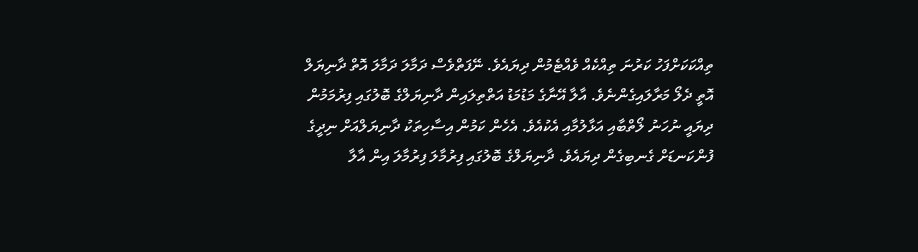ތިއްކަކަށްފަހު ކަރުނަ ތިއްކެއް ވެއްޓެމުން ދިޔައެވެ. ނޭފަތްވެސް ދަމާލަ ދަމާލަ އޮތް ދާނިޔަލް އޮތީ ދެލޯ މަރާލައިގެންނެވެ. އާލާ އޭނާގެ މަޑުމަޑު އަތްތިލައިން ދާނިޔަލްގެ ބޮލުގައި ފިރުމަމުން ދިޔައީ ނުހަނު ލޯތްބާއި އަޅާލުމާއި އެކުއެވެ. އެހެން ކަމުން އިސާހިތަކު ދާނިޔަލްއަށް ނިދީގެ ފުންކަނޑަށް ގެނބިގެން ދިޔައެވެ. ދާނިޔަލްގެ ބޮލުގައި ފިރުމާލަ ފިރުމާލަ އިން އާލާ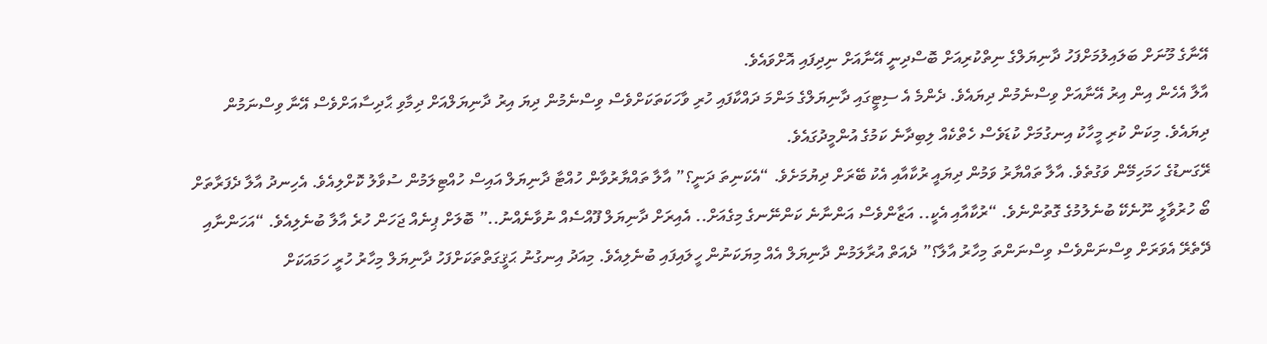އޭނާގެ މޫނަށް ބަލައިލުމަށްފަހު ދާނިޔަލްގެ ނިތްކުރިއަށް ބޮސްދިނީ އޭނާއަށް ނިދިފައި އޮށްވައެވެ.
އާލާ އެހެން އިން އިރު އޭނާއަށް ވިސްނެމުން ދިޔައެވެ. ދެންމެ އެ ސިޓީގައި ދާނިޔަލްގެ މަންމަ ދައްކާފައި ހުރި ވާހަކަތަކަށްވެސް ވިސްނެމުން ދިޔަ އިރު ދާނިޔަލްއަށް ދިމާވި ޙާދިސާއަށްވެސް އޭނާ ވިސްނަމުން ދިޔައެވެ. މިކަން ކުރި މީހާކު އިނގުމަށް ކުޑަވެސް ހެތްކެއް ލިބިދާނެ ކަމުގެ އުންމީދުގައެވެ.
ރޭގަނޑުގެ ހަމަހިމޭން ވަގުތެވެ. އާލާ ތައްޔާރު ވަމުން ދިޔައީ ރުކާއާއި އެކު ބޭރަށް ދިޔުމަށެވެ. “އެކަނިތަ ދަނީ؟” އާލާ ތައްޔާރުވާން ހުއްޓާ ދާނިޔަލް އައިސް ހުއްޓިލަމުން ސުވާލު ކޮށްލިއެވެ. އެހިނދު އާލާ ދެފަރާތަށް ބޯ ހުރުވާލީ ނޫނެކޭ ބުނެލުމުގެ ގޮތުންނެވެ. “ރުކާއާއި އެކީ.. އަޒާންވެސް އަންނާނެ ކަންނޭނގެ މިގެއަށް.. އެއިރަށް ދާނިޔަލް ފޫއްސެއް ނުވާނެއްނު..” ބޮލަށް ޕިނެއް ޖަހަން ހުރެ އާލާ ބުނެލިއެވެ. “އަހަންނާއި ދޭތެރޭ އެވަރަށް ވިސްނަންވެސް ވިސްނަންތަ މިހާރު އާލާ؟” ދެއަތް އުރާލަމުން ދާނިޔަލް އެއް މިޔަކަނުން ހީލައިފައި ބުނެލިއެވެ. މިއަދު އިނގުނު ޙަޤީގަތްތަކަށްފަހު ދާނިޔަލް މިހާރު ހުރީ ހަމައަކަށް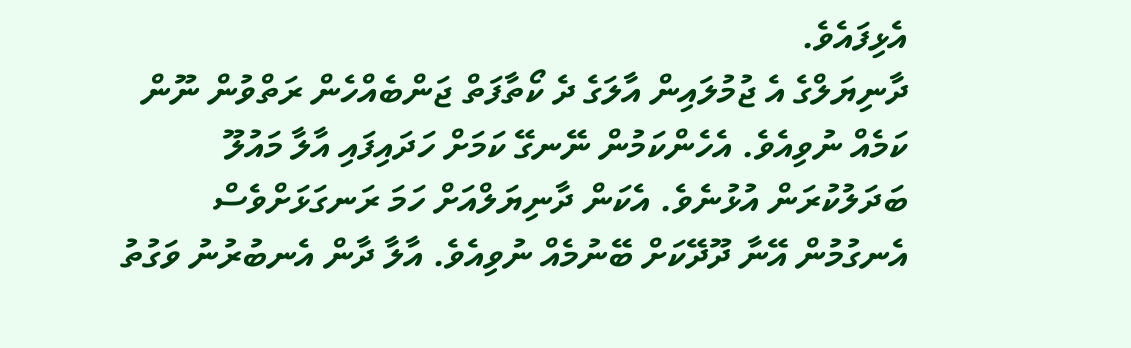އެޅިފައެވެ.
ދާނިޔަލްގެ އެ ޖުމުލައިން އާލަގެ ދެ ކޯތާފަތް ޖަންބެއްހެން ރަތްވުން ނޫން ކަމެއް ނުވިއެވެ. އެހެންކަމުން ނޭނގޭ ކަމަށް ހަދައިފައި އާލާ މައުލޫ ބަދަލުކުރަން އުޅުނެވެ. އެކަން ދާނިޔަލްއަށް ހަމަ ރަނގަޅަށްވެސް އެނގުމުން އޭނާ ދޫދޭކަށް ބޭނުމެއް ނުވިއެވެ. އާލާ ދާން އެނބުރުނު ވަގުތު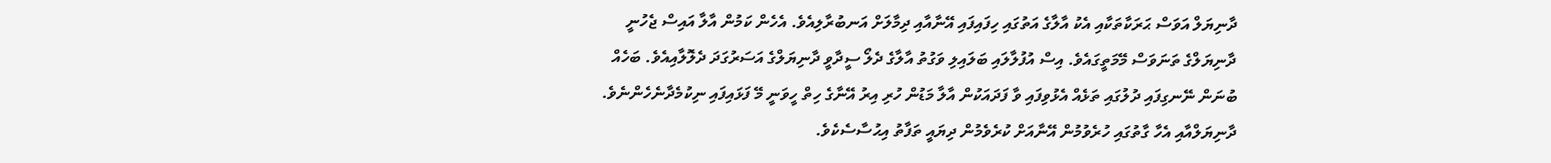ދާނިޔަލް އަވަސް ޙަރަކާތަކާއި އެކު އާލާގެ އަތުގައި ހިފައިފައި އޭނާއާއި ދިމާލަށް އަނބުރާލިއެވެ. އެހެން ކަމުން އާލާ އައިސް ޖެހުނީ ދާނިޔަލްގެ ތަނަވަސް މޭމަތީގައެވެ. އިސް އުފުލާލައި ބަލައިލި ވަގުތު އާލާގެ ދެލޯ ސީދާވީ ދާނިޔަލްގެ އަސަރުގަދަ ދެލޮލާއިއެވެ. ބަހެއް ބުނަން ނޭނގިފައި ދުލުގައި ތަޅެއް އެޅުވިފައި ވާ ފަދައަކުން އާލާ މަޑުން ހުރި އިރު އޭނާގެ ހިތް ހީވަނީ މޭ ފަޅައިފައި ނިކުމެދާނެހެންނެވެ. ދާނިޔަލްއާއި އެހާ ގާތުގައި ހުރެވުމުން އޭނާއަށް ކުރެވެމުން ދިޔައީ ތަފާތު އިޙުސާސެކެވެ.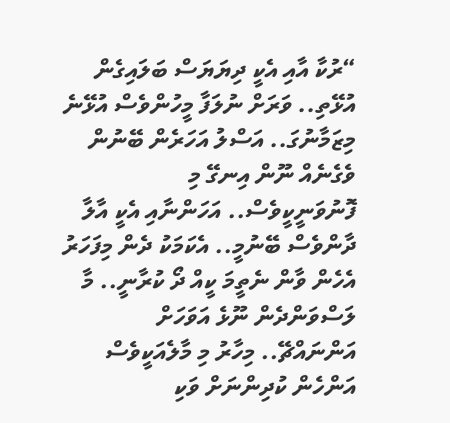“ރުކާ އާއި އެކީ ދިޔަޔަސް ބަލައިގެން އުޅޭތި.. ވަރަށް ނުލަފާ މީހުންވެސް އުޅޭނެ މިޒަމާނުގަ.. އަސްލު އަހަރެން ބޭނުން ވެގެނެއް ނޫން އިނގޭ މި ފޮނުވަނީކީވެސް.. އަހަންނާއި އެކީ އާލާ ދާންވެސް ބޭނުމީ.. އެކަމަކު ދެން މިފަހަރު އެހެން ވާން ނެތީމަ ކީއް ދޯ ކުރާނީ.. މާ ލަސްވަންދެން ނޫޅެ އަވަހަށް އަންނައްޗޭ.. މިހާރު މި މާލެއަކީވެސް އަންހެން ކުދިންނަށް ވަކި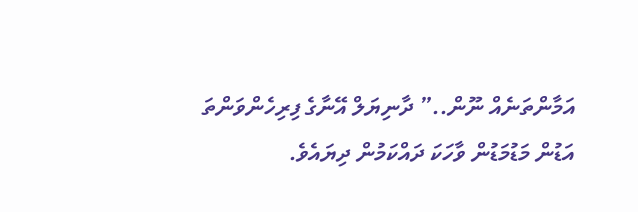އަމާންތަނެއް ނޫން..” ދާނިޔަލް އޭނާގެ ފިރިހެންވަންތަ އަޑުން މަޑުމަޑުން ވާހަކަ ދައްކަމުން ދިޔައެވެ.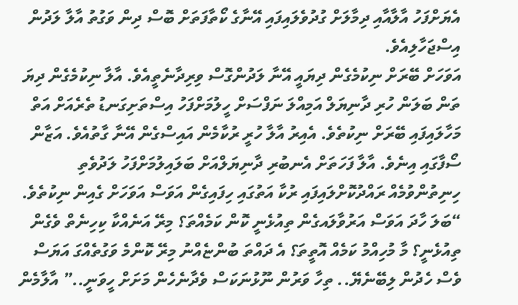އެޔަށްފަހު އާލާއާއި ދިމާލަށް ގުދުވެލައިފައި އޭނާގެ ކޯތާފަތަށް ބޮސް ދިން ވަގުތު އާލާ ލަދުން އިސްޖަހާލިއެވެ.
އަވަހަށް ބޭރަށް ނިކުމެގެން ދިޔައީ އޭނާ ލަދުންގޮސް ވިރިދާނެތީއެވެ. އާލާ ނިކުމެގެން ދިޔަ ތަން ބަލަން ހުރި ދާނިޔަލް އަމިއްލަ ނަފްސަށް ހީލުމަށްފަހު އިސްތަށިގަނޑު ތެރެއަށް އަތް މަހާލައިފައި ބޭރަށް ނިކުތެވެ. އެއިރު އާލާ ހުރީ ރުކާމެން އައިސްގެން އޭނާ ގާތުއެވެ. އަޒާން ސޯފާގައި އިނެވެ. އާލާ ފަހަތަށް އެނބުރި ދާނިޔަލްއަށް ބަލައިލުމަށްފަހު ލަދުވެތި ހިނިތުންވުމެއް ރައްދުކޮށްލައިފައި ރުކާ އަތުގައި ހިފައިގެން އަވަސް އަވަހަށް ގެއިން ނިކުތެވެ.
“ބަލަ ހާދަ އަވަސް އަރުވާލައގެން ތިއުޅެނީ ކޮން ކަމެއްތަ؟ މިރޭ އަނެއްކާ ކިހިނެތް ވެގެން ތިއުޅެނީ؟ މާ މުހިއްމު ކަމެއް އޮތީތަ؟ އެ ދައްތަ ބުންޏެއްނު މިރޭ ކޮންމެ ވަގުތެއްގަ އަޔަސް ވެސް ހެދުން ލިބޭނެޔޭ.. ތިހާ ވަރުން ނޫޅުނަކަސް ވެދާނެހެން މަށަށް ހީވަނީ..” އާލާމެން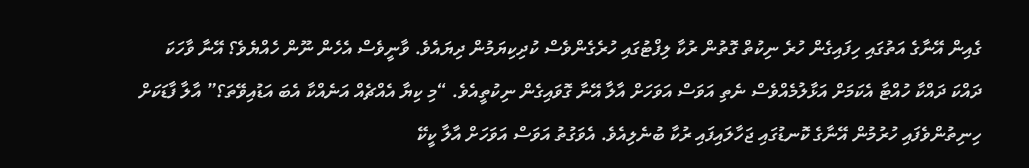ގެއިން އޭނާގެ އަތުގައި ހިފައިގެން ހުރެ ނިކުތް ގޮތުން ރުކާ ލިފްޓުގައި ހުރެގެންވެސް ކުދިކިޔަމުން ދިޔައެވެ. ވާނީވެސް އެހެން ނޫން ހެއްޔެވެ؟ އޭނާ ވާހަކަ ދައްކަ ދައްކާ ހުއްޓާ އެކަމަށް އަޅާލުމެއްވެސް ނެތި އަވަސް އަވަހަށް އާލާ އޭނާ ގޮވައިގެން ނިކުތީއެވެ. “މި ކިޔާ އެއްޗެއް އަނެއްކާ އެބަ އަޑުއިވޭތަ؟” އާލާ ފާޑަކަށް ހިނިތުންވެފައި ހުރުމުން އޭނާގެ ކޮނޑުގައި ޖަހާލައިފައި ރުކާ ބުނެލިއެވެ. އެވަގުތު އަވަސް އަވަހަށް އާލާ ކީކޭ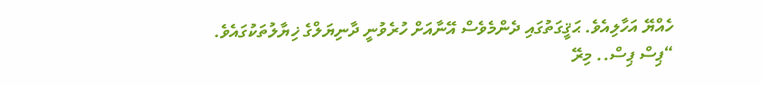ހެއްޔޭ އަހާލިއެވެ. ޙަޤީގަތުގައި ދެންމެވެސް އޭނާއަށް ހުރެވުނީ ދާނިޔަލްގެ ޚިޔާލުތަކުގައެވެ.
“ޕިސް ޕިސް.. މިރޭ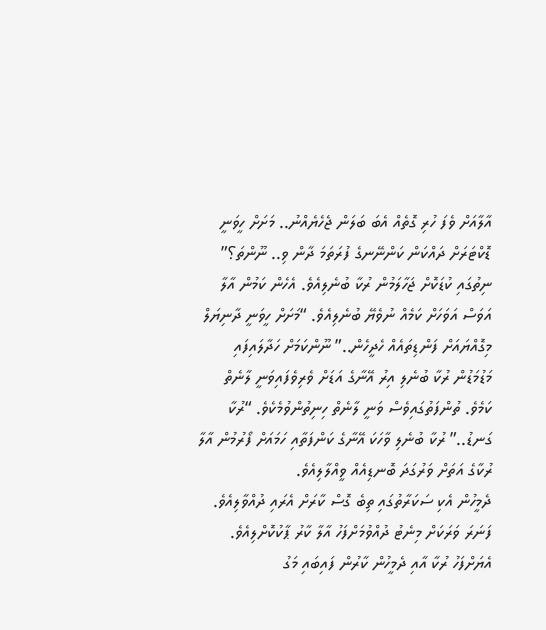އާލާއަށް ވެފަ ހުރި ގޮތެއް އެބަ ބަލަން ޖެހެޔެއްނު.. މަށަށް ހީވަނީ ޑޮކްޓަރަށް ދައްކަން ކަންނޭނގެ ފުރަތަމަ ދާން ވި.. ނޫންތަ؟” ނިތުގައި ކުޑަކޮށް ޖަހާލަމުން ރުކާ ބުނެލިއެވެ. އެހެން ކަމުން އާލާ އަވަސް އަވަހަށް ކަމެއް ނުވެޔޭ ބުނެލިއެވެ. “މަށަށް ހީވަނީ ދާނިޔަލް މިގޮއްޔައަށް ފަންޑިތައެއް ހެދީހެން..” ނޫންކަމަށް ހަދާލައިފައި މަޑުމަޑުން ރުކާ ބުނެލި އިރު އޭނާގެ އަޑަށް ވެރިވެފައިވަނީ ލާނެތް ކަމެވެ. ތުންފަތުގައިވެސް ވަނީ ލާނެތް ހިނިތުންވުމެކެވެ. “ރުކާ ގަނޑު..” ރުކާ ބުނެލި ވާހަކަ އޭނާގެ ކަންފަތާއި ހަމައަށް ފޯރުމުން އާލާ ރުކާގެ އަތަށް ވަރުގަދަ ބޮނޑިއެއް ވީއްލާލިއެވެ.
ދެމީހުން އެކި ސަކަރާތުގައި ތިބެ ގޮސް ކާރަށް އެރައި ދުއްވާލިއެވެ. ފަނަރަ ވަރަކަށް މިނެޓު ދުއްވުމަށްފަހު އާލާ ކާރު ޕާކުކޮށްލިއެވެ. އެޔަށްފަހު ރުކާ އާއި ދެމީހުން ކާރުން ފައިބައި މަގު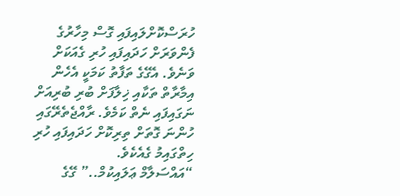ހުރަސްކޮށްލައިފައި ގޮސް މިހާރުގެ ފެންވަރަށް ހަދައިފައި ހުރި ގެއަކަށް ވަނެވެ. އެގޭގެ ތަފާތު ކަމަކީ އެހެން އިމާރާތް ތަކާއި ޚިލާފަށް ބުރި ބުރިއަށް ނަގައިފައި ނެތް ކަމެވެ. ރާއްޖެތެރޭގައި ހުންނަ ގޮތަށް ތިރިކޮށް ހަދައިފައި ހުރި ހިތްގައިމު ގެއެކެވެ.
“އައްސަލާމް ޢަލައިކުމް..” ގޭގެ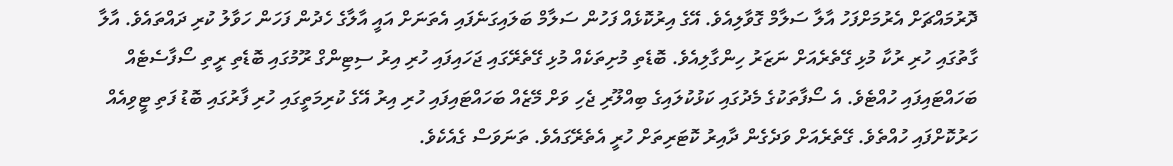ދޮރުމައްޗަށް އެރުމަށްފަހު އާލާ ސަލާމް ގޮވާލިއެވެ. އޭގެ އިރުކޮޅެއް ފަހުން ސަލާމް ބަލައިގަނެފައި އެތަނަށް އައީ އާލާގެ ހެދުން ފަހަން ހަވާލު ކުރި ދައްތައެވެ. އާލާ ގާތުގައި ހުރި ރުކާ މުޅި ގޭތެރެއަށް ނަޒަރު ހިންގާލިއެވެ. ބޮޑެތި މުށިތަކެއް މުޅި ގޭތެރޭގައި ޖަހައިފައި ހުރި އިރު ސިޓިންގް ރޫމުގައި ބޮޑެތި ރީތި ސޯފާސެޓެއް ބަހައްޓައިފައި ހުއްޓެވެ. އެ ސޯފާތަކުގެ މެދުގައި ކަޅުކުލައިގެ ބިއްލޫރި ޖެހި ވަށް މޭޒެއް ބަހައްޓައިފައި ހުރި އިރު އޭގެ ކުރިމަތީގައި ހުރި ފާރުގައި ބޮޑު ފަތި ޓީވިއެއް ހަރުކޮށްފައި ހުއްތެވެ. ގޭތެރެއަށް ވަދެގެން ދާއިރު ކޮޓަރިތަށް ހުރީ އެތެރޭގައެވެ. ތަނަވަސް ގެއެކެވެ.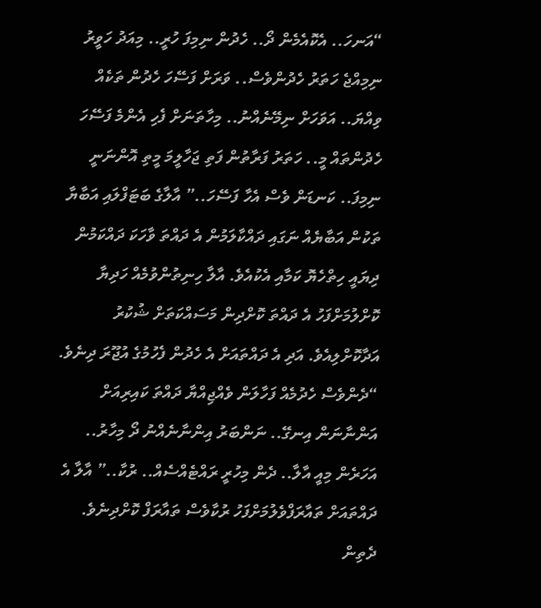“އަނހަ.. އެކޮއެމެން ދޯ.. ހެދުން ނިމިފަ ހުރީ.. މިއަދު ހަވީރު ނިމިއްޖެ ހަތަރު ހެދުންވެސް.. ވަރަށް ފަސޭހަ ހެދުން ތަކެއް ވިއްޔަ.. އަވަހަށް ނިމޭނެއްނު.. މިހާތަނަށް ފެހި އެންމެ ފަސޭހަ ހެދުންތައް މީ.. ހަތަރު ފަރާތުން ފަތި ޖަހާލީމަ މީތި އޮންނަނީ ނިމިފަ.. ކަނޑަން ވެސް އެހާ ފަސޭހަ..” އާލާގެ ބަޓަފްލައި އަބާޔާ ތަކުން އަބާޔެއް ނަގައި ދައްކާލަމުން އެ ދައްތަ ވާހަކަ ދައްކަމުން ދިޔައީ ހިތްހެޔޮ ކަމާއި އެކުއެވެ. އާލާ ހިނިތުންވުމެއް ހަދިޔާ ކޮށްލުމަށްފަހު އެ ދައްތަ ކޮށްދިން މަސައްކަތަށް ޝުކުރު އަދާކޮށްލިއެވެ. އަދި އެ ދައްތައަށް އެ ހެދުން ފެހުމުގެ އުޖޫރަ ދިނެވެ. “ދެންވެސް ހެދުމެއް ފަހާލަން ވެއްޖިއްޔާ ދައްތަ ކައިރިއަށް އަންނާނަން އިނގޭ.. ނަންބަރު އިންނާނެއްނު ދޯ މިހާރު.. އަހަރެން މިއީ އާލާ.. ދެން މިހުރީ ރައްޓެއްސެއް.. ރުކާ..” އާލާ އެ ދައްތައަށް ތައާރަފްވެލުމަށްފަހު ރުކާވެސް ތައާރަފް ކޮށްދިނެވެ. ދެތިން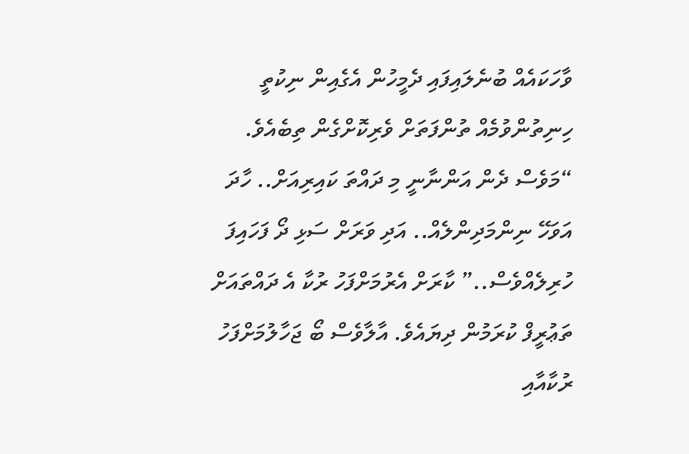ވާހަކައެއް ބުނެލައިފައި ދެމީހުން އެގެއިން ނިކުތީ ހިނިތުންވުމެއް ތުންފަތަށް ވެރިކޮށްގެން ތިބެއެވެ.
“މަވެސް ދެން އަންނާނީ މި ދައްތަ ކައިރިއަށް.. ހާދަ އަވަހޭ ނިންމަދިންލެއް.. އަދި ވަރަށް ސަޅި ދޯ ފަހައިފަ ހުރިލެއްވެސް..” ކާރަށް އެރުމަށްފަހު ރުކާ އެ ދައްތައަށް ތަޢުރީފް ކުރަމުން ދިޔައެވެ. އާލާވެސް ބޯ ޖަހާލުމަށްފަހު ރުކާއާއި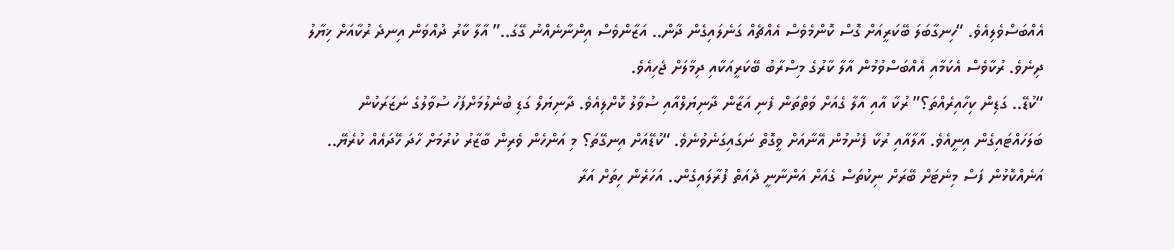އެއްބަސްވެލިއެވެ. “ހިނގާބަލަ ބޭކަރީއަށް ގޮސް ކޮންމެވެސް އެއްޗެއް ގަނެލައިގެން ދާން.. އަޒާންވެސް އިންނާނެއްނު ގޭގަ..” އާލާ ކާރު ދުއްވަން އިނދެ ރުކާއަށް ޚިޔާލު ދިނެވެ. ރުކާވެސް އެކަމާއި އެއްބަސްވުމުން އާލާ ކާރުގެ މިސްރާބު ބޭކަރީއަކާއި ދިމާލަށް ޖެހިއެވެ.
“ކުޑޭ.. ގަޑިން ކިހާއިރެއްތަ؟” ރުކާ އާއި އާލާ ގެއަށް ވަތްތަން ފެނި އަޒާން ދާނިޔަލްއާއި ސުވާލު ކޮށްލިއެވެ. ދާނިޔަލް ގަޑި ބުނެލުމަށްފަހު ސުވާލުގެ ނަޒަރަކުން ބަލަހައްޓައިގެން އިނީއެވެ. އާލާއާއި ރުކާ ފެނުމުން އޭނާއަށް ވީގޮތް ނަގައިގަނެވުނެވެ. “ކުޑޭއަށް އިނގޭތަ؟ މި އަންހެން ވެރިން ބާޒާރު ކުރުމަށް ހާދަ ހޭދައެއް ކުރެޔޭ.. އަނެއްކޮޅުން ފަސް މިނެޓަށް ބޭރަށް ނިކުތަސް ގެއަށް އަންނާނީ ދެއަތް ފުރާލައިގެން.. އަހަރެން ހިތަށް އަރާ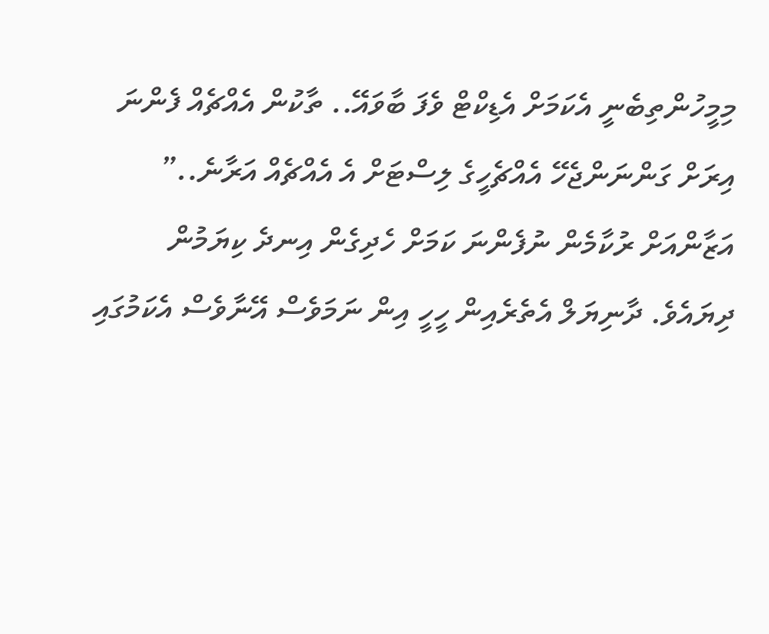މިމީހުންތިބެނީ އެކަމަށް އެޑިކްޓް ވެފަ ބާވައޭ.. ތާކުން އެއްޗެއް ފެންނަ އިރަށް ގަންނަންޖެހޭ އެއްޗެހީގެ ލިސްޓަށް އެ އެއްޗެއް އަރާނެ..” އަޒާންއަށް ރުކާމެން ނުފެންނަ ކަމަށް ހެދިގެން އިނދެ ކިޔަމުން ދިޔައެވެ. ދާނިޔަލް އެތެރެއިން ހީހީ އިން ނަމަވެސް އޭނާވެސް އެކަމުގައި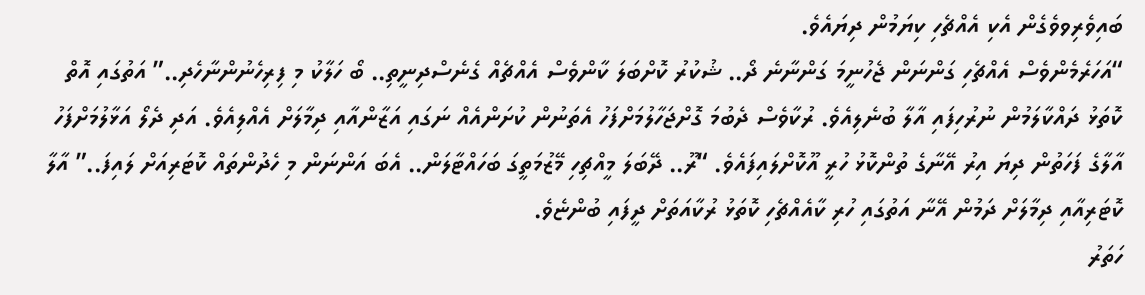ބައިވެރިވވެގެން އެކި އެއްޗެހި ކިޔަމުން ދިޔައެވެ.
“އަހަރެމެންވެސް އެއްޗެހި ގަންނަން ޖެހުނީމަ ގަންނާނެ ދޯ.. ޝުކުރު ކޮށްބަލަ ކާންވެސް އެއްޗެއް ގެނެސްދިނީތި.. ބޯ ހަލާކު މި ފިރިހެނުންނާހެދި..” އަތުގައި އޮތް ކޮތަޅު ދައްކާލަމުން ނުރުހިފައި އާލާ ބުނެލިއެވެ. ރުކާވެސް ދެބުމަ ގޮށްޖަހާލުމަށްފަހު އެތަނުން ކުށަންއެއް ނަގައި އަޒާންއާއި ދިމާލަށް އެއްލިއެވެ. އަދި ދެލޯ އަޅާލުމަށްފަހު އާލާގެ ފަހަތުން ދިޔަ އިރު އޭނާގެ ތުންކޮޅު ހުރީ އޫކޮށްލައިފައެވެ. “ރޫ.. ދޭބަލަ މީއްޗިހި މޭޒުމަތީގަ ބަހައްޓާލަން.. އެބަ އަންނަން މި ހެދުންތައް ކޮޓަރިއަށް ލައިފަ..” އާލާ ކޮޓަރިއާއި ދިމާލަށް ދަމުން އޭނާ އަތުގައި ހުރި ކާއެއްޗެހި ކޮތަޅު ރުކާއަތަށް ދީފައި ބުންޏެވެ.
ހަތަރު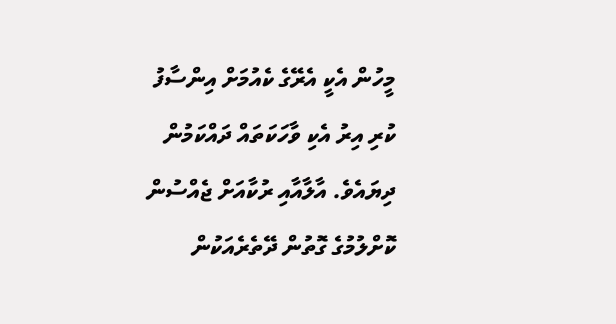މީހުން އެކީ އެރޭގެ ކެއުމަށް އިންސާފު ކުރި އިރު އެކި ވާހަކަތައް ދައްކަމުން ދިޔައެވެ. އާލާއާއި ރުކާއަށް ޖެއްސުން ކޮށްލުމުގެ ގޮތުން ދޭތެރެއަކުން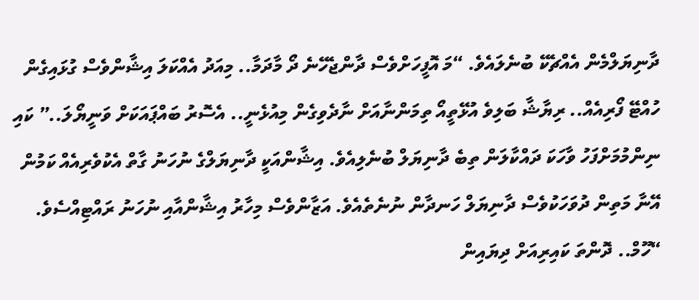ދާނިޔަލްމެން އެއްޗެކޭ ބުނެލައެވެ. “މަ އޮފީހަށްވެސް ދާންޖެހޭނެ ދޯ މާދަމާ.. މިއަދު އެއްކަލަ އިޝާންވެސް ގުޅައިގެން ހުއްޓޭ ފޯރިއެއް.. ރިޔާޝާ ބަލިވެ އުޅޭތީއޯ ތިމަންނާއަށް ނާދެވިގެން މިއުޅެނީ.. އެސޮރު ބައްޕައަކަށް ވަނީޔޯލަ..” ކައި ނިންމުމަށްފަހު ވާހަކަ ދައްކާލަން ތިބެ ދާނިޔަލް ބުނެލިއެވެ. އިޝާންއަކީ ދާނިޔަލްގެ ނުހަނު ގާތް އެކުވެރިއެއް ކަމުން އޭނާ މަތިން ދުވަހަކުވެސް ދާނިޔަލް ހަނދާން ނުނެތެއެވެ. އަޒާންވެސް މިހާރު އިޝާންއާއި ނުހަނު ރައްޓިއްސެވެ.
“ހޫމް.. ދޮންތަ ކައިރިއަށް ދިޔައިން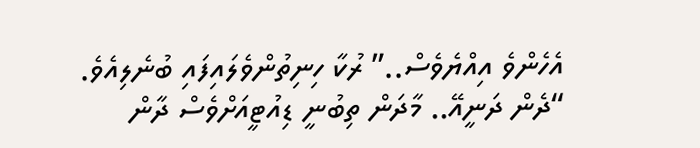އެހެންވެ އިއްޔެވެސް..” ރުކާ ހިނިތުންވެލައިފައި ބުނެލިއެވެ.
“ދެން ދަނީއޭ.. މާދަން ތިބުނީ ޑިއުޓީއަށްވެސް ދާން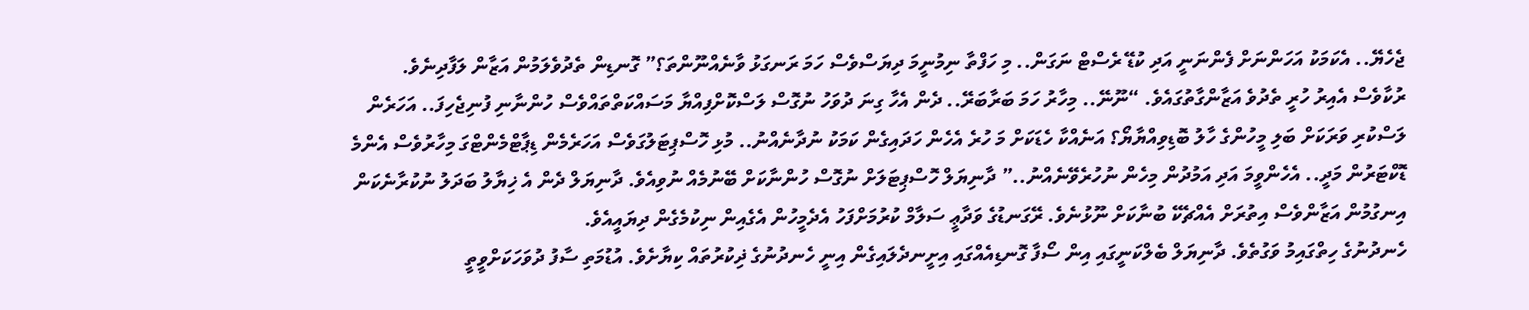ޖެހެޔޭ.. އެކަމަކު އަހަންނަށް ފެންނަނީ އަދި ކުޑޭ ރެސްޓް ނަގަން.. މި ހަފްތާ ނިމުނީމަ ދިޔަސްވެސް ހަމަ ރަނގަޅު ވާނެއްނޫންތަ؟” ގޮނޑިން ތެދުވެލަމުން އަޒާން ލަފާދިނެވެ. ރުކާވެސް އެއިރު ހުރީ ތެދުވެ އަޒާންގާތުގައެވެ. “ނޫނޭ.. މިހާރު ހަމަ ބަރާބަރޭ.. ދެން އެހާ ގިނަ ދުވަހު ނުގޮސް ލަސްކޮށްފިއްޔާ މަސައްކަތްތައްވެސް ހުންނާނި ފުނިޖެހިފަ.. އަހަރެން ލަސްކުރި ވަރަކަށް ބަލި މީހުންގެ ހާލު ބޮޑިވިއްޔާޔޯ؟ އަނެއްކާ ހެޑަކަށް މަ ހުރެ އެހެން ހަދައިގެން ކަމަކު ނުދާނެއްނު.. މުޅި ހޮސްޕިޓަލުގަވެސް އަހަރެމެން ޑިޕާޓްމެންޓްގަ މިހާރުވެސް އެންމެ ޑޮކްޓަރުން މަދީ.. އެހެންވީމަ އަދި އަމުދުން މިހެން ނުހުރެވޭނެއްނު..” ދާނިޔަލް ހޮސްޕިޓަލަށް ނުގޮސް ހުންނާކަށް ބޭނުމެއް ނުވިއެވެ. ދާނިޔަލް ދެން އެ ޚިޔާލު ބަދަލު ނުކުރާނެކަން އިނގުމުން އަޒާންވެސް އިތުރަށް އެއްޗެކޭ ބުނާކަށް ނޫޅުނެވެ. ރޭގަނޑުގެ ވަދާޢީ ސަލާމް ކުރުމަށްފަހު އެދެމީހުން އެގެއިން ނިކުމެގެން ދިޔައީއެވެ.
ހެނދުނުގެ ހިތްގައިމު ވަގުތެވެ. ދާނިޔަލް ބެލްކަނީގައި އިން ސޯފާ ގޮނޑިއެއްގައި އިށީނދެލައިގެން އިނީ ހެނދުނުގެ ޛިކުރުތައް ކިޔާށެވެ. އުޑުމަތި ސާފު ދުވަހަކަށްވީތީ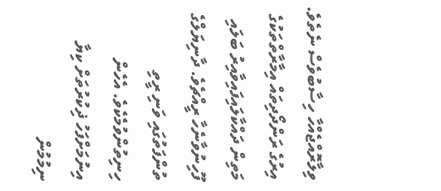ވިލާރޮއްޖެއްހާ ހިސާބުވެސް ނެތެވެ. އިރުގެ ރަންދޯދިތައް އިމާރާތްތަކުގެ މަތިން ދައްކާލައިފައިވާއިރު ބަލައި ފޫހިނުވާނެހާ ރީއްޗެވެ. ދާނިޔަލްގެ ތުންފަތުގައި ވަނި ރީތި ހިނިތުންވުމެކެވެ. އެހެން އިނުމަށްފަހު ޛިކުރުތަށް ކިޔާ ނިމުމުން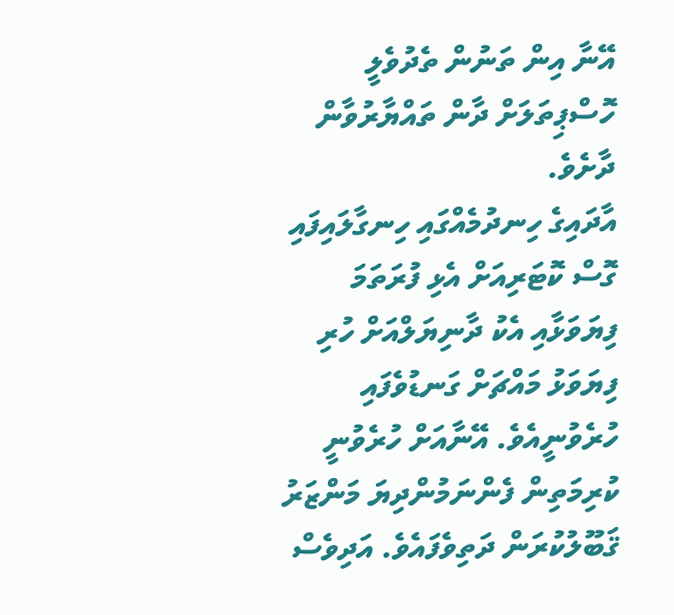އޭނާ އިން ތަނުން ތެދުވެލީ ހޮސްޕިތަލަށް ދާން ތައްޔާރުވާން ދާށެވެ.
އާދައިގެ ހިނދުމެއްގައި ހިނގާލައިފައި ގޮސް ކޮޓަރިއަށް އެޅި ފުރަތަމަ ފިޔަވަޅާއި އެކު ދާނިޔަލްއަށް ހުރި ފިޔަވަޅު މައްޗަށް ގަނޑުވެފައި ހުރެވުނީއެވެ. އޭނާއަށް ހުރެވުނީ ކުރިމަތިން ފެންނަމުންދިޔަ މަންޒަރު ޤަބޫލުކުރަން ދަތިވެފައެވެ. އަދިވެސް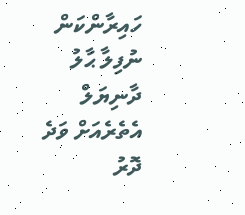ހައިރާންކަން ނުފިލާ ޙާލު ދާނިޔަލް އެތެރެއަށް ވަދެ ދޮރު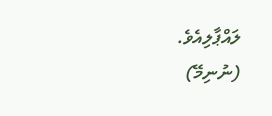ލައްޕާލިއެވެ.
(ނުނިމޭ)